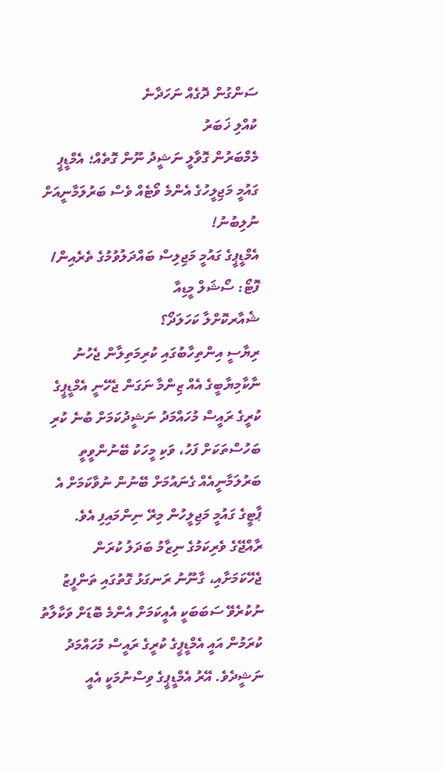ސަންގުން ދޮގެއް ނަހަދާނެ
ކުއްލި ޚަބަރު
މެމްބަރުން ގޮވާލީ ނަޝީދު ނޫން ގޮތެއް؛ އެމްޑީޕީ ގައުމީ މަޖިލީހުގެ އެންމެ ވޯޓެއް ވެސް ބަރުލަމާނީއަށް ނުލިބުނު!
އެމްޑީޕީގެ ގައުމީ މަޖިލިސް ބައްދަލުވުމުގެ ތެރެއިން/ ފޮޓޯ: ސޯޝަލް މީޑިއާ
ޝެއާރކޮށްލާ ކަހަލަދޯ؟
ރިޔާސީ އިންތިހާބުގައި ކުރިމަތިލާން ޖެހުނު ނާކާމިޔާބީގެ އެއް ޒިންމާ ނަގަން ޖެހޭނީ އެމްޑީޕީގެ ކުރީގެ ރައީސް މުހައްމަދު ނަޝީދުކަމަށް ބުނެ ކުރި ބަހުސްތަކަށް ފަހު، ވަކި މީހަކު ބޭނުންވީތީ ބަރުލަމާނީއެއް ގެނައުމަށް ބޭނުން ނުވާކަމަށް އެ ޕާޓީގެ ގައުމީ މަޖިލީހުން މިރޭ ނިންމައިފި އެވެ.
ރާއްޖޭގެ ވެރިކަމުގެ ނިޒާމު ބަދަލު ކުރަން ޖެހޭކަމަށާއި، ގާނޫނު ރަނގަޅު ގޮތުގައި ތަންފީޒު ނުކުރެވޭ ސަބަބަކީ އެއީކަމަށް އެންމެ ބޮޑަށް ވަކާލާތު ކުރަމުން އައީ އެމްޑީޕީގެ ކުރީގެ ރައީސް މުހައްމަދު ނަޝީދެވެ. އޭރު އެމްޑީޕީގެ ވިސްނުމަކީ އެއީ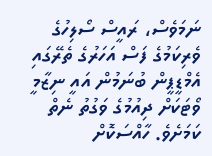ނަމަވެސް، ރައީސް ސޯލިހުގެ ވެރިކަމުގެ ފަސް އަހަރުގެ ތެރޭގައި އެމްޑީޕީން ބުނަމުން އައީ ނިޒާމީ ވޯޓަކަށް ދިއުމުގެ ވަގުތު ނެތް ކަމަށެވެ. ހާއްސަކޮށް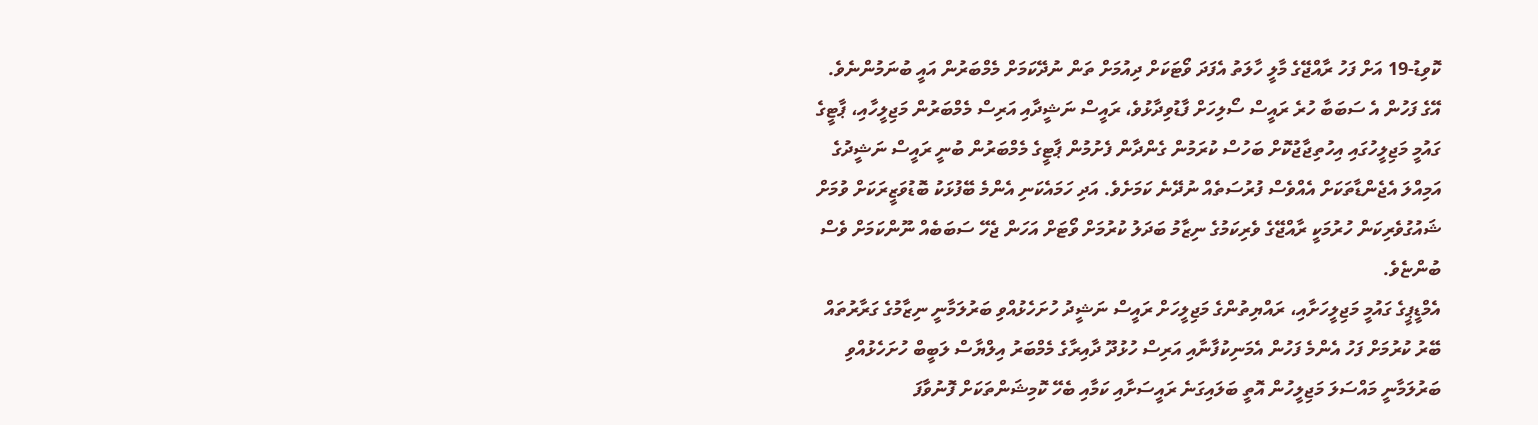ކޮވިޑު-19 އަށް ފަހު ރާއްޖޭގެ މާލީ ހާލަތު އެފަދަ ވޯޓަކަށް ދިއުމަށް ތަން ނުދޭކަމަށް މެމްބަރުން އައީ ބުނަމުންނެވެ. އޭގެ ފަހުން އެ ސަބަބާ ހުރެ ރައީސް ސޯލިހަށް ފާޑުވިދާޅުވެ، ރައީސް ނަޝީދާއި އަރިސް މެމްބަރުން މަޖިލީހާއި، ޕާޓީގެ ގައުމީ މަޖިލީހުގައި އިހުތިޖާޖުކޮށް ބަހުސް ކުރަމުން ގެންދާން ފެށުމުން ޕާޓީގެ މެމްބަރުން ބުނީ ރައީސް ނަޝީދުގެ އަމިއްލަ އެޖެންޑާތަކަށް އެއްވެސް ފުރުސަތެއް ނުދޭނެ ކަމަށެވެ. އަދި ހަމައެކަނި އެންމެ ބޭފުޅަކު ބޮޑުވަޒީރަކަށް ވުމަށް ޝައުގުވެރިކަން ހުރުމަކީ ރާއްޖޭގެ ވެރިކަމުގެ ނިޒާމު ބަދަލު ކުރުމަށް ވޯޓަށް އަހަން ޖެހޭ ސަބަބެއް ނޫންކަމަށް ވެސް ބުންޏެވެ.
އެމްޑީޕީގެ ގައުމީ މަޖިލީހަށާއި، ރައްޔިތުންގެ މަޖިލީހަށް ރައީސް ނަޝީދު ހުށަހެޅުއްވި ބަރުލަމާނީ ނިޒާމުގެ ގަރާރުތައް ބޭރު ކުރުމަށް ފަހު އެންމެ ފަހުން އެމަނިކުފާނާއި އަރިސް ހުޅުދޫ ދާއިރާގެ މެމްބަރު އިލްޔާސް ލަބީބް ހުށަހެޅުއްވި ބަރުލަމާނީ މައްސަލަ މަޖިލީހުން އޮތީ ބަލައިގަނެ ރައީސަށާއި ކަމާއި ބެހޭ ކޮމިޝަންތަކަށް ފޮނުވާފަ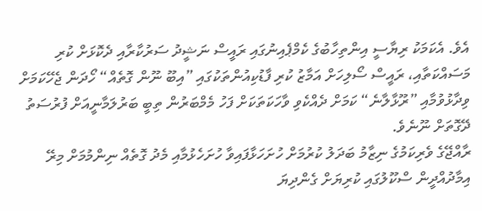އެވެ. އެކަމަކު ރިޔާސީ އިންތިހާބުގެ ކެމްޕެއިނުގައި ރައީސް ނަޝީދު ސަރުކާރާއި ދެކޮޅަށް ކުރި މަސައްކަތާއި، ރައީސް ސޯލިހަށް އަމާޒު ކުރި ފާޑުކިއުންތަކުގައި ”އިބޫ ނޫން ގޮތެއް“ ހޯދަން ޖެހޭކަމަށް ވިދާޅުވުމާއި ”ރޫޅާލާނެ“ ކަމަށް ދެއްކެވި ވާހަކަތަކަށް ފަހު މެމްބަރުން ތިބީ ބަރުލަމާނީއަށް ފުރުސަތު ދޭގޮތަށް ނޫނެވެ.
ރާއްޖޭގެ ވެރިކަމުގެ ނިޒާމު ބަދަލު ކުރުމަށް ހުށަހަޅާފައިވާ ހުށަހެޅުމާއި މެދު ގޮތެއް ނިންމުމަށް މިރޭ އިމާދުއްދީން ސްކޫލުގައި ކުރިޔަށް ގެންދިޔަ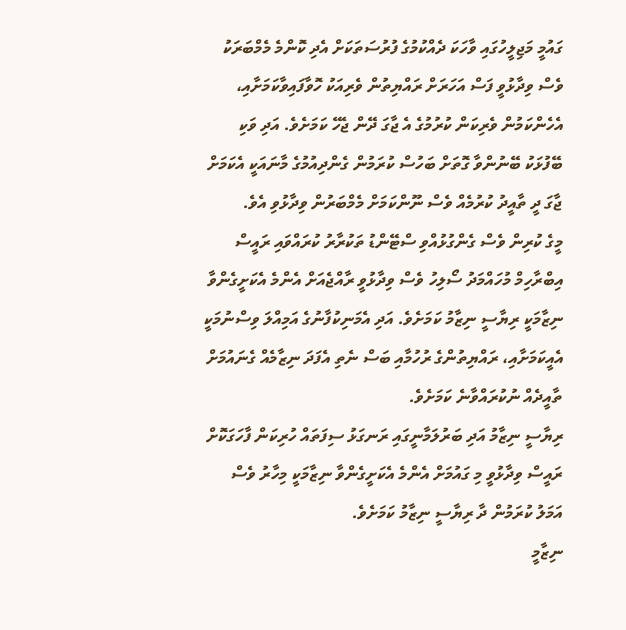ގައުމީ މަޖިލީހުގައި ވާހަކަ ދެއްކުމުގެ ފުރުސަތަކަށް އެދި ކޮންމެ މެމްބަރަކު ވެސް ވިދާޅުވީ ފަސް އަހަރަށް ރައްޔިތުން ވެރިއަކު ހޮވާފައިވާކަމަށާއި، އެހެންކަމުން ވެރިކަން ކުރުމުގެ އެ ޖާގަ ދޭން ޖެހޭ ކަމަށެވެ. އަދި ވަކި ބޭފުޅަކު ބޭނުންވާ ގޮތަށް ބަހުސް ކުރަމުން ގެންދިއުމުގެ މާނައަކީ އެކަމަށް ޖާގަ ދީ ތާއީދު ކުރުމެއް ވެސް ނޫންކަމަށް މެމްބަރުން ވިދާޅުވި އެވެ.
މީގެ ކުރިން ވެސް ގެންގުޅުއްވި ސްޓޭންޑު ތަކުރާރު ކުރައްވައި ރައީސް އިބްރާހިމް މުހައްމަދު ސޯލިހު ވެސް ވިދާޅުވީ ރާއްޖެއަށް އެންމެ އެކަށީގެންވާ ނިޒާމަކީ ރިޔާސީ ނިޒާމު ކަމަށެވެ. އަދި އެމަނިކުފާނުގެ އަމިއްލަ ވިސްނުމަކީ އެއީކަމަށާއި، ރައްޔިތުންގެ ރުހުމާއި ބަސް ނެތި އެފަދަ ނިޒާމެއް ގެނައުމަށް ތާއީދެއް ނުކުރައްވާނެ ކަމަށެވެ.
ރިޔާސީ ނިޒާމު އަދި ބަރުލަމާނީގައި ރަނގަޅު ސިފަތައް ހުރިކަން ފާހަގަކޮށް ރައީސް ވިދާޅުވީ މި ގައުމަށް އެންމެ އެކަށީގެންވާ ނިޒާމަކީ މިހާރު ވެސް އަމަލު ކުރަމުން ދާ ރިޔާސީ ނިޒާމު ކަމަށެވެ.
ނިޒާމީ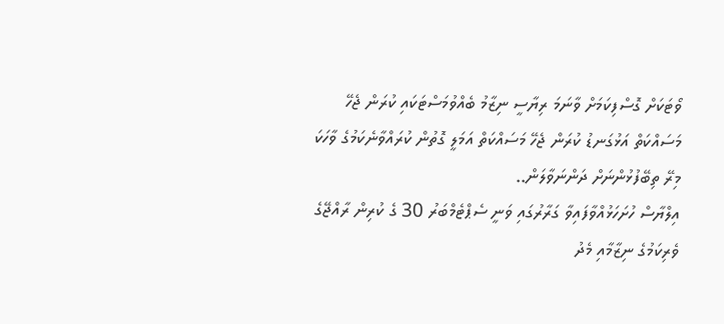ވޯޓަކަށް ގޮސްފިކަމަށް ވާނަމަ ރިޔާސީ ނިޒާމު ބެއްވުމަސްޓަކައި ކުރަން ޖެހޭ މަސައްކަތް އަޅުގަނޑު ކުރަން ޖެހޭ މަސައްކަތް އަމަލީ ގޮތުން ކުރައްވާނެކަމުގެ ވާހަކަ މިރޭ ތިބޭފުޅުންނަށް ދަންނަވާލަން..
އިލްޔާސް ހުށަހަޅުއްވާފައިވާ ގަރާރުގައި ވަނީ ސެޕްޓެމްބަރު 30 ގެ ކުރިން ރާއްޖޭގެ ވެރިކަމުގެ ނިޒާމާއި މެދު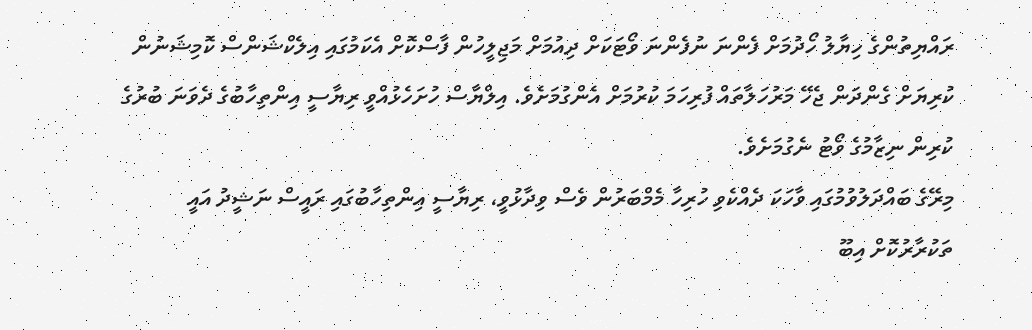ރައްޔިތުންގެ ހިޔާލު ހޯދުމަށް ފެންނަ ނުފެންނަ ވޯޓަކަށް ދިއުމަށް މަޖިލީހުން ފާސްކޮށް އެކަމުގައި އިލެކްޝަންސް ކޮމިޝަނުން ކުރިޔަށް ގެންދަން ޖެހޭ މަރުހަލާތައް ފުރިހަމަ ކުރުމަށް އެންގުމަށެވެ. އިލްޔާސް ހުށަހެޅުއްވީ ރިޔާސީ އިންތިހާބުގެ ދެވަނަ ބުރުގެ ކުރިން ނިޒާމުގެ ވޯޓު ނެގުމަށެވެ.
މިރޭގެ ބައްދަލުވުމުގައި ވާހަކަ ދެއްކެވި ހުރިހާ މެމްބަރުން ވެސް ވިދާޅުވީ، ރިޔާސީ އިންތިހާބުގައި ރައީސް ނަޝީދު އައީ ތަކުރާރުކޮށް އިބޫ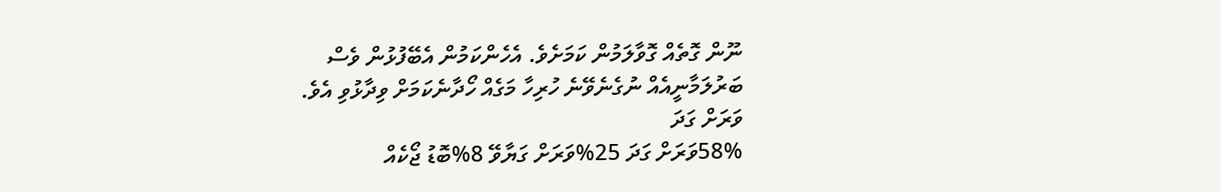ނޫން ގޮތެއް ގޮވާލަމުން ކަމަށެވެ. އެހެންކަމުން އެބޭފުޅުން ވެސް ބަރުލަމާނީއެއް ނުގެނެވޭނެ ހުރިހާ މަގެއް ހޯދާނެކަމަށް ވިދާޅުވި އެވެ.
ވަރަށް ގަދަ
58%ވަރަށް ގަދަ 25%ވަރަށް ގަޔާވޭ 8%ބޮޑު ޖޯކެއް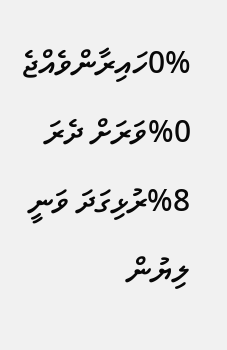0%ހައިރާންވެއްޖެ 0%ވަރަށް ދެރަ 8%ރުޅިގަދަ ވަނީ
ލިޔުން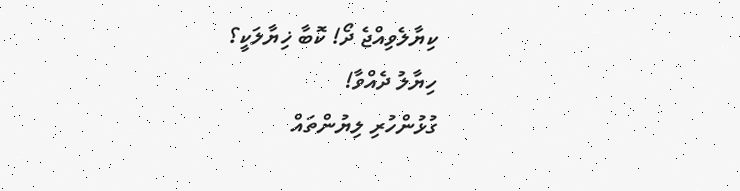ކިޔާލެވިއްޖެ ދޯ! ކޮބާ ޚިޔާލަކީ؟
ހިޔާލު ދެއްވާ!
ގުޅުންހުރި ލިޔުންތައް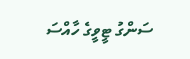ސަންގު ޓީވީގެ ހާއްސަ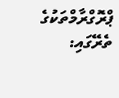ޕްރޮގްރާމްތަކުގެ ތެރޭގައި: